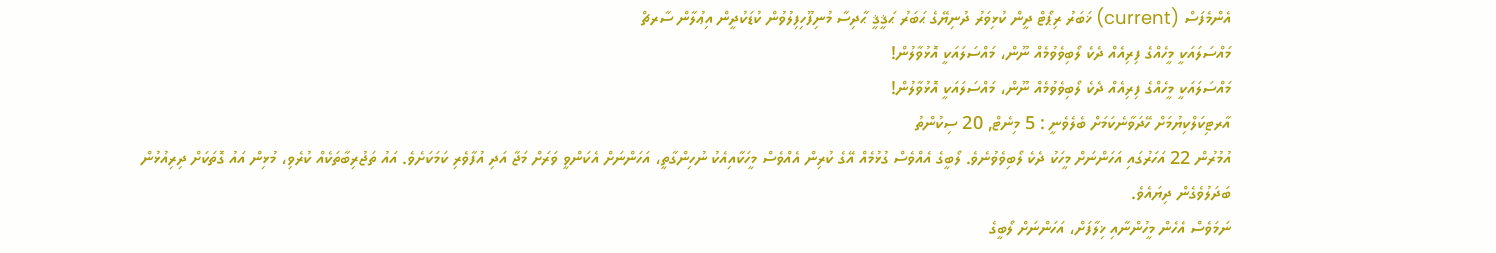އެންމެފަސް (current) ޚަބަރު ރިޕޯޓް ދީން ކުޅިވަރު ދުނިޔޭގެ ޙަބަރު ޙަޤީޤީ ޙާދިސާ މުނިފޫހިފިލުވުން ކުޑަކުދީން އިޢުލާން ސާރޗް
މައްސަލައަކީ މީހެއްގެ ފިރިއެއް ދެކެ ލޯބިވެވުމެއް ނޫން، މައްސަލައަކީ އޮޅުވާލުން!
މައްސަލައަކީ މީހެއްގެ ފިރިއެއް ދެކެ ލޯބިވެވުމެއް ނޫން، މައްސަލައަކީ އޮޅުވާލުން!
އާރޓިކަލްކިޔުމަށް ހޭދަވާނެކަމަށް ބެލެވެނީ : 5 މިނެޓް, 20 ސިކުންތު
އުމުރުން 22 އަހަރުގައި އަހަންނަށް މީހަކު ދެކެ ލޯބިވެވުނެވެ. ލޯބީގެ އެއްވެސް ގުޅުމެއް އޭގެ ކުރިން އެއްވެސް މީހަކާއިއެކު ނުހިންގާތީ، އަހަންނަށް އެކަންވީ ވަރަށް މަޖާ އަދި އުފާވެރި ކަމަކަށެވެ. އައު ތަޖުރިބާތަކެއް ކުރެވި، މުޅިން އައު ގޮތަކަށް ދިރިއުޅުން ބަދަލުވެގެން ދިޔައެވެ.
ނަމަވެސް އެހެން މީހުންނާއި ޚިލާފަށް، އަހަންނަށް ލޯބީގެ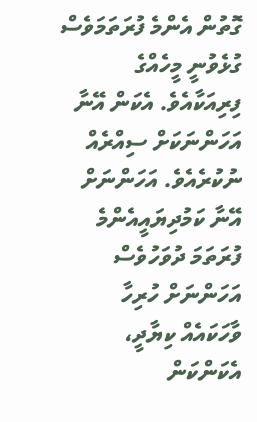ގޮތުން އެންމެ ފުރަތަމަވެސް ގުޅެވުނީ މީހެއްގެ ފިރިއަކާއެވެ. އެކަން އޭނާ އަހަންނަކަށް ސިއްރެއް ނުކުރެއެވެ. އަހަންނަށް އޭނާ ކަމުދިޔައީއެންމެ ފުރަތަމަ ދުވަހުވެސް އަހަންނަށް ހުރިހާ ވާހަކައެއް ކިޔާދީ، އެކަންކަން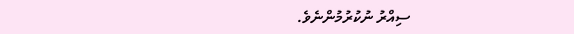ސިއްރު ނުކުރުމުންނެވެ.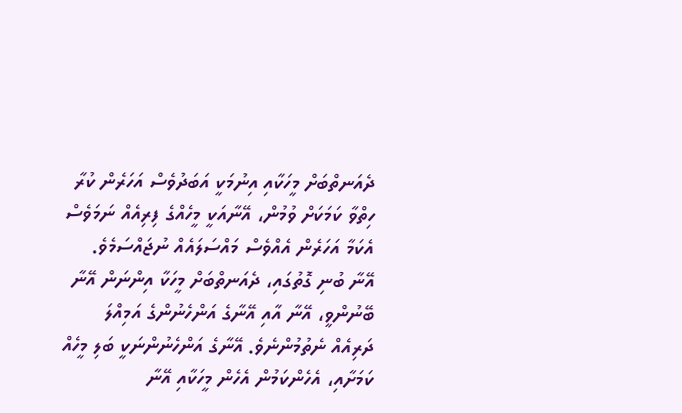ދެއަނތްބަށް މީހަކާއި އިނުމަކީ އަބަދުވެސް އަހަރެން ކުރާ ހިތްވާ ކަމަކަށް ވުމުން، އޭނާއަކީ މީހެއްގެ ފިރިއެއް ނަމަވެސް އެކަމާ އަހަރެން އެއްވެސް މައްސަލައެއް ނުޖައްސަމެވެ.
އޭނާ ބުނި ގޮތުގައި، ދެއަނތްބަށް މީހަކާ އިންނަން އޭނާ ބޭނުންވީ، އޭނާ އާއި އޭނާގެ އަންހެނުންގެ އަމިއްލަ ދަރިއެއް ނެތުމުންނެވެ. އޭނާގެ އަންހެނުންނަކީ ބަލި މީހެއް ކަމަށާއި، އެހެންކަމުން އެހެން މީހަކާއި އޭނާ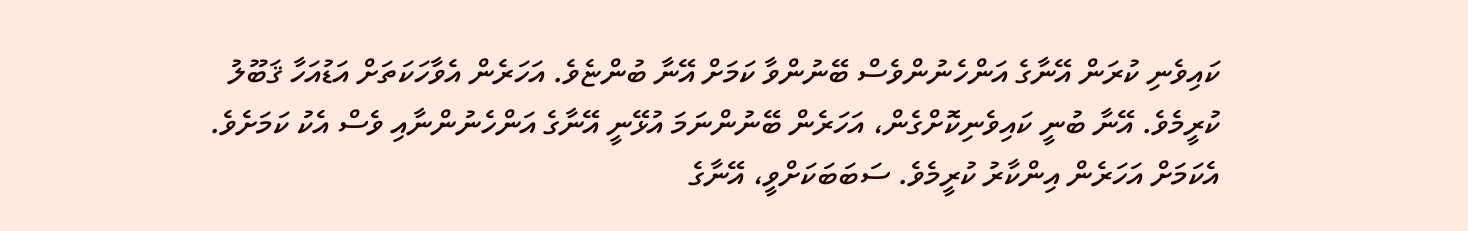ކައިވެނި ކުރަން އޭނާގެ އަންހެނުންވެސް ބޭނުންވާ ކަމަށް އޭނާ ބުންޏެވެ. އަހަރެން އެވާހަކަތަށް އަޑުއަހާ ޤަބޫލު ކުރީމެވެ. އޭނާ ބުނީ ކައިވެނިކޮށްގެން، އަހަރެން ބޭނުންނަމަ އުޅޭނީ އޭނާގެ އަންހެނުންނާއި ވެސް އެކު ކަމަށެވެ. އެކަމަށް އަހަރެން އިންކާރު ކުރީމެވެ. ސަބަބަކަށްވީ، އޭނާގެ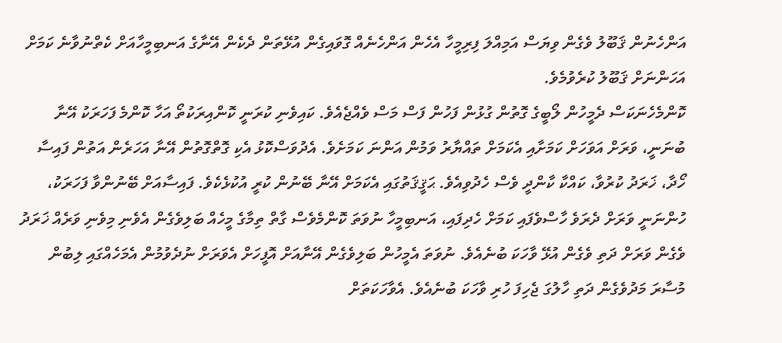އަންހެނުން ޤަބޫލު ވެގެން ވިޔަސް އަމިއްލަ ފިރިމީހާ އެހެން އަންހެނެއް ގޮވައިގެން އުޅޭތަން ދެކެން އޭނާގެ އަނބިމީހާއަށް ކެތްނުވާނެ ކަމަށް އަހަންނަށް ޤަބޫލު ކުރެވުމެވެ.
ކޮންމެހެނަކަސް ދެމީހުން ލޯބީގެ ގޮތުން ގުޅުން ފަހުން ފަސް މަސް ވެއްޖެއެވެ. ކައިވެނި ކުރަނީ ކޮންއިރަކުތޯ އަހާ ކޮންމެ ފަހަރަކު އޭނާ ބުނަނީ، ވަރަށް އަވަހަށް ކަމަށާއި އެކަމަށް ތައްޔާރު ވަމުން އަންނަ ކަމަށެވެ. އެދުވަސްކޮޅު އެކި ގޮތްގޮތުން އޭނާ އަހަރެން އަތުން ފައިސާ ހޯދާ، ޚަރަދު ކުރުވާ، ކައްކާ ކާންދީ ވެސް ހެދުވިއެވެ. ޙަޤީޤަތުގައި އެކަމަށް އޭނާ ބޭނުން ކުރީ އުކުޅެކެވެ. ފައިސާއަށް ބޭނުންވާ ފަހަރަކު، ހުންނަނީ ވަރަށް ދެރަވެ ހާސްވެފައި ކަމަށް ހެދިފައި، އަނބިމީހާ ނުވަތަ ކޮންމެވެސް ގާތް ތިމާގެ މީހެއް ބަލިވެގެން އެވެނި މިވެނި ވަރެއް ޚަރަދު ވެގެން ވަރަށް ދަތި ވެގެން އުޅޭ ވާހަކަ ބުނެއެވެ. ނުވަތަ އެމީހުން ބަލިވެގެން އޭނާއަށް އޮފީހަށް އެވަރަށް ނުދެވުމުން އެމަހެއްގައި ލިބުން މުސާރަ މަދުވެގެން ދަތި ހާލުގަ ޖެހިފަ ހުރި ވާހަކަ ބުނެއެވެ. އެވާހަކަތަށް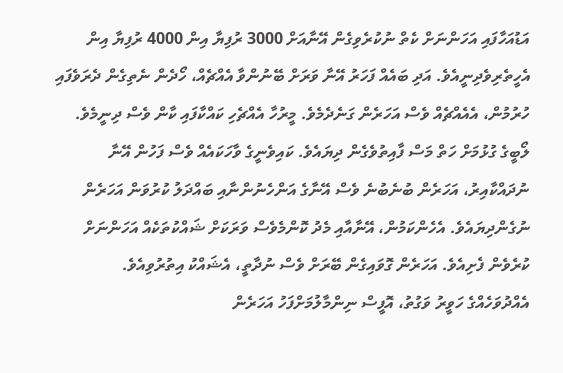އަޑުއަހާފައި އަހަންނަށް ކެތް ނުކުރެވިގެން އޭނާއަށް 3000 ރުފިޔާ އިން 4000 ރުފިޔާ އިން އެހީތެރިވެދިނީއެވެ. އަދި ބައެއް ފަހަރު އޭނާ ވަރަށް ބޭނުންވާ އެއްޗެއް، ހޯދެން ނެތިގެން ދެރަވެފައި ހުރުމުން، އެއެއްޗެއް ވެސް އަހަރެން ގަނެދެމެވެ. މީރުހާ އެއްޗެހި ކައްކާފައި ކާން ވެސް ދިނީމެވެ.
ލޯބީގެ ގުޅުމަށް ހަތް މަސް ފާއިތުވެގެން ދިޔައެވެ. ކައިވެނީގެ ވާހަކައެއް ވެސް ފަހުން އޭނާ ނުދައްކާއިރު، އަހަރެން ބުނެބުނެ ވެސް އޭނާގެ އަންހެނުންނާއި ބައްދަލު ކުރުވަން އަހަރެން ނުގެންދިޔައެވެ. އެހެންކަމުން، އޭނާއާއި މެދު ކޮންމެވެސް ވަރަކަށް ޝައްކުތަކެއް އަހަންނަށް ކުރެވެން ފެށިއެވެ. އަހަރެން ގޮވައިގެން ބޭރަށް ވެސް ނުދާތީ، އެޝައްކު އިތުރުވިއެވެ.
އެއްދުވަހެއްގެ ހަވީރު ވަގުތު، އޮފީސް ނިންމާލުމަށްފަހު އަހަރެން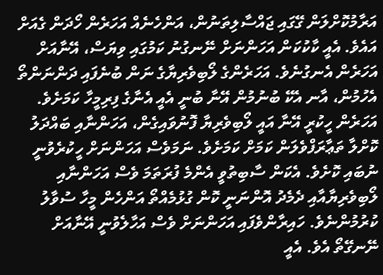އަރާމުކޮށްލަން ގޭގައި ޖައްސާލިތަނުން، އަންހެނެއް އަހަރެން ހޯދަން ގެއަށް އައެވެ. އެއީ ކާކުކަން އަހަންނަށް ނޭނގުނު ކަމުގައި ވިޔަސް، އޭނާއަށް އަހަރެން އެނގުނެވެ. އަހަރެންގެ ލޯބިވެރިޔާގެ ނަން ބުނެފައި ދަންނަންތޯ އެހުމުން، އާނ އެކޭ ބުނުމުން އޭނާ ބުނީ އެއީ އެނާގެ ފިރިމީހާ ކަމަށެވެ.
އަހަރެން ހީކުރީ އޭނާ އައީ ލޯބިވެރިޔާ ފޮނުވައިގެން، އަހަންނާއި ބައްދަލު ކޮށްލާ ތަޢާރަފްވެލަން ކަމަށް ކަމަށެވެ. ނަމަވެސް އަހަންނަށް ހީކުރެވުނީ ނުބައި ކޮށެވެ. އެކަން ސާބިތުވީ އެންމެ ފުރަތަމަ ވެސް އަހަންނާއި ލޯބިވެރިޔާއާއި ދެމެދު އޮންނަނީ ކޮން ގުޅުމެއްތޯ އަންހެން މީހާ ސުވާލު ކުރުމުންނެވެ. ހައިރާންވެފައި އަހަންނަށް ވެސް އަހާލެވުނީ އޭނާއަށް ނޭނގޭތޯ އެވެ. އެއީ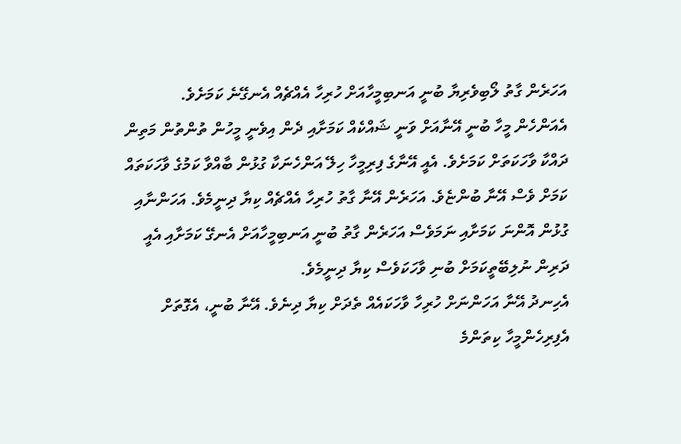އަހަރެން ގާތު ލޯބިވެރިޔާ ބުނީ އަނބިމީހާއަށް ހުރިހާ އެއްޗެއް އެނގޭނެ ކަމަށެވެ.
އެއަންހެން މީހާ ބުނީ އޭނާއަށް ވަނީ ޝައްކެއް ކަމަށާއި ދެން އިވެނީ މީހުން ތުންތުން މަތިން ދައްކާ ވާހަކަތަށް ކަމަށެވެ. އެއީ އޭނާގެ ފިރިމީހާ ހިލޭ އަންހެނަކާ ގުޅުން ބާއްވާ ކަމުގެ ވާހަކަތައް ކަމަށް ވެސް އޭނާ ބުންޏެވެ. އަހަރެން އޭނާ ގާތު ހުރިހާ އެއްޗެއް ކިޔާ ދިނީމެވެ. އަހަންނާއި ގުޅުން އޮންނަ ކަމަށާއި ނަމަވެސް އަހަރެން ގާތު ބުނީ އަނބިމީހާއަށް އެނގޭ ކަމަށާއި އެއީ ދަރިން ނުލިބޭތީކަމަށް ބުނި ވާހަކަވެސް ކިޔާ ދިނީމެވެ.
އެހިނދު އޭނާ އަހަންނަށް ހުރިހާ ވާހަކައެއް ތެދަށް ކިޔާ ދިނެވެ. އޭނާ ބުނީ، އެގޮތަށް އެފިރިހެންމީހާ ކިތަންމެ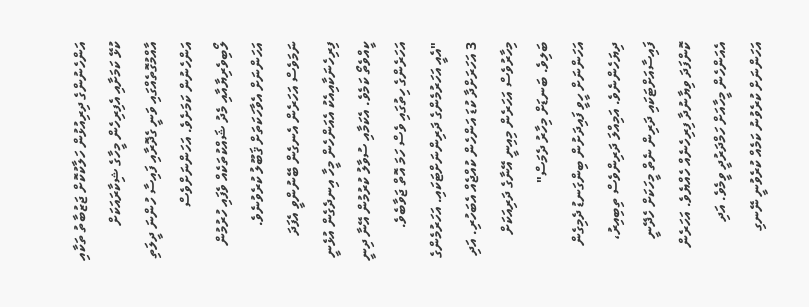އަންހެނުންގެ ދިރިއުޅުން ހަލާކުކޮށް ޖަޒުބާތު ތަކާއި ކުޅޭ ކަމަށާއި އެފިރިހެން މީހާގެ ޝިކާރައަކަށް އާއްމުގޮތެއްގައި ވަނީ ގެދޮރާއި ފައިސާ ހުންނަ ދީލަތި އަންހެނުން ކަމަށެވެ. އަހަންނަށްވެސް ލޯބިވެރިޔާއާއި މެދު ޝައްކުތަކެއް ވެފައި ހުރުމުން އަހަންނަށް އެވާހަކަތަށް ޤަބޫލު ކުރެވުނެވެ. ނަމަވެސް އަހަރެން އެނގެން ބޭނުންވީ އެފަދަ ފިރިހެނަކާއިއެކު އެއަންހެން މީހާ އިނދެގެން އުޅެނީ ކީއްވެތޯ ކަމެވެ. އެކަމާއި ސުވާލު ކުރުމުން އޭނާ ދިނީ އަހަރެންގެ ހިތުގައި ވެސް ހަމަ އޮތް ޖަވާބެވެ.
"އެއީ އަހަރުމެންގެ ދަރިންނަށްޓަކައި. އަހަރުމެންގެ 3 އަހަރަށްދާ ކުޑަ އަންހެން ކުއްޖެއް އެބަހުރި. އަދި މިހާރުވެސް އަހަރެން މިއިނީ އޭނާގެ ދަރިއަކަށް ބަލިވެ. ބަނޑަށް މިހާރު ދެމަސް"
އަހަންނަށް ހީވީ ފައިދަށުން ބިންގަނޑު ދެމިގެން ދިޔަހެންނެވެ. އަމިއްލަ ދަރިންވެސް ތިބިއިރު، ފައިސާއަށްޓަކައި ދަރިން ނެތް މީހަކަށް ހެދޭނީ ކޮންފަދަ ވިޔާނުދާ ފިރިހެނެއް ހެއްޔެވެ. އަހަރެން އެއަންހެން މީހާއަށް ހަމްދަރުދީ ވީމެވެ. އަދި އަހަންނަށް ކުރެވުނު ކަމެއް ކުރެވުނީ ނޭނގި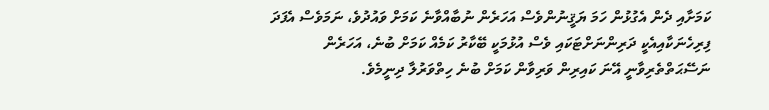ކަމަށާއި ދެން އެގުޅުން ހަމަ ޔަޤީނުންވެސް އަހަރެން ނުބާއްވާނެ ކަމަށް ވައުދުވެ، ނަމަވެސް އެފަދަ ފިރިހެނަކާއިއެކީ ދަރިންނަށްޓަކައި ވެސް އުޅުމަކީ ބޭކާރު ކަމެއް ކަމަށް ބުނެ، އަހަރެން ނަސޭޙަތްތެރިވާނީ އޭނަ ކައިރިން ވަރިވާން ކަމަށް ބުނެ ހިތްވަރުލާ ދިނީމެވެ.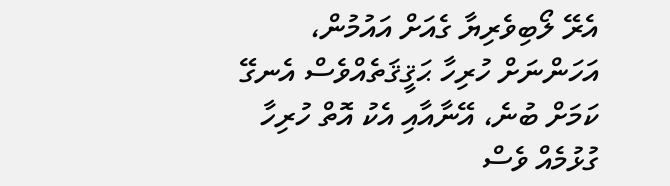އެރޭ ލޯބިވެރިޔާ ގެއަށް އައުމުން، އަހަންނަށް ހުރިހާ ޙަޤީޤަތެއްވެސް އެނގޭ ކަމަށް ބުނެ، އޭނާއާއި އެކު އޮތް ހުރިހާ ގުޅުމެއް ވެސް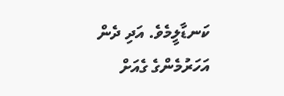ކަނޑާލީމެވެ. އަދި ދެން އަހަރުމެންގެ ގެއަށް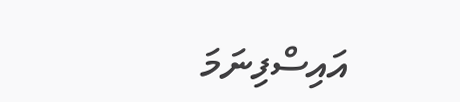އައިސްފިނަމަ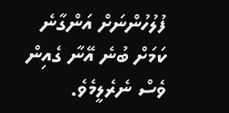ފުލުހުންނަށް އަންގާނެ ކަމަށް ބުނެ އޭނާ ގެއިން ވެސް ނެރެލީމެވެ.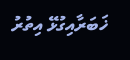ޚަބަރާއިގުޅޭ އިތުރު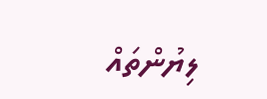ލިޔުންތައް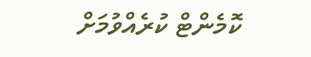ކޮމެންޓް ކުރެއްވުމަށް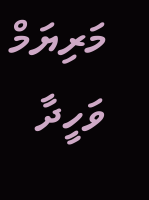މަރިޔަމް ވަހީދާ